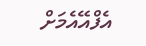އެފްއޭއެމަށް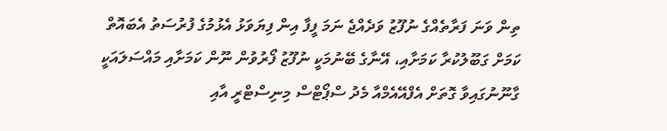ތިން ވަނަ ފަރާތެއްގެ ނުފޫޒު ވަދެއްޖެ ނަމަ ފީފާ އިން ފިޔަވަޅު އެޅުމުގެ ފުރުސަތު އެބައޮތް ކަމަށް ގަބޫލުކުރާ ކަމަށާއި، އޭނާގެ ބޭނުމަކީ ނުފޫޒު ފޯރުވުން ނޫން ކަމަށާއި މައްސަލައަކީ ގާނޫނުގައިވާ ގޮތަށް އެފްއޭއެމްއާ މެދު ސްޕޯޓްސް މިނިސްޓްރީ އާއި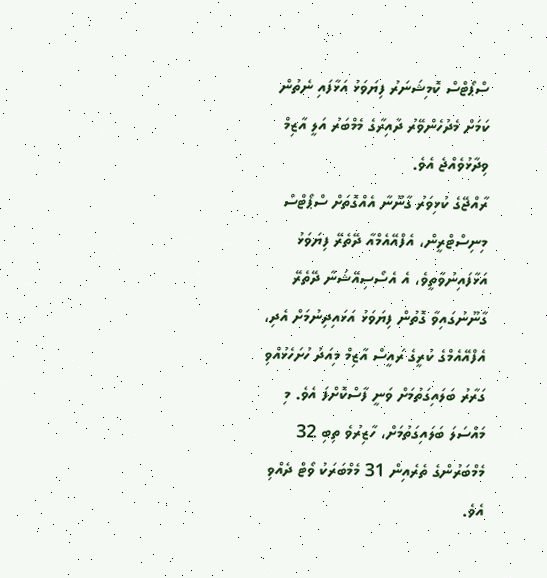ސްޕޯޓްސް ކޮމިޝަނަރު ފިޔަވަޅު އަޅާފައި ނެތުން ކަމަށް މެދުހެންވޭރު ދާއިރާގެ މެމްބަރު އަލީ އާޒިމް ވިދާޅުވެއްޖެ އެވެ.
ރާއްޖޭގެ ކުޅިވަރު ގާނޫނާ އެއްގޮތަށް ސްޕޯޓްސް މިނިސްޓްރީން، އެފްއޭއެމްއާ ދޭތެރޭ ފިޔަވަޅު އަޅާފައިނުވާތީވެ، އެ އެސޯސިއޭޝަނާ ދޭތެރޭ ގާނޫނުގައިވާ ގޮތުން ފިޔަވަޅު އަޅައިދިނުމަށް އެދި، އެފްއޭއެމްގެ ކުރީގެ ރައީސް އާޒިމް މިއަދު ހުށަހެޅުއްވި ގަރާރު ބަލައިގަތުމަށް ވަނީ ފާސްކޮށްފަ އެވެ. މި މައްސަލަ ބަލައިގަތުމަށް، ހާޒިރުވެ ތިބި 32 މެމްބަރުންގެ ތެރެއިން 31 މެމްބަރަކު ވޯޓް ދެއްވި އެވެ.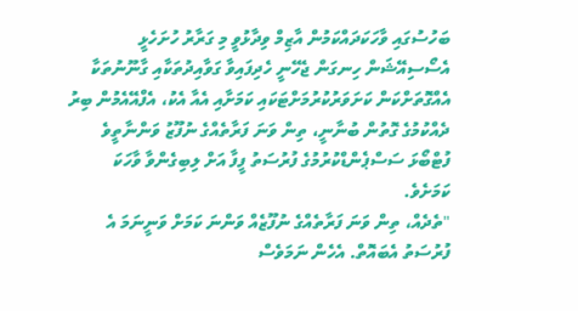ބަހުސުގައި ވާހަކަދައްކަމުން އާޒިމް ވިދާޅުވީ މި ގަރާރު ހުށަހެޅީ އެސޯސިއޭޝަން ހިނގަން ޖެހޭނީ ހެދިފައިވާ ގަވާއިދުތަކާއި ގާނޫނުތަކާ އެއްގޮތަށްކަން ކަށަވަރުކުރުމަށްޓަކައި ކަމަށާއި އެއާ އެކު، އެފްއޭއެމުން ބިރު ދެއްކުމުގެ ގޮތުން ބުނާނީ، ތިން ވަނަ ފަރާތެއްގެ ނުފޫޒު ވަންނާތީވެ ފުޓްބޯޅަ ސަސްޕެންޑްކުރުމުގެ ފުރުސަތު ފީފާ އަށް ލިބިގެންވާ ވާހަކަ ކަމަށެވެ.
"ތެދެއް، ތިން ވަނަ ފަރާތެއްގެ ނުފޫޒެއް ވަންނަ ކަމަށް ވަނީނަމަ އެ ފުރުސަތު އެބައޮތް. އެހެން ނަމަވެސް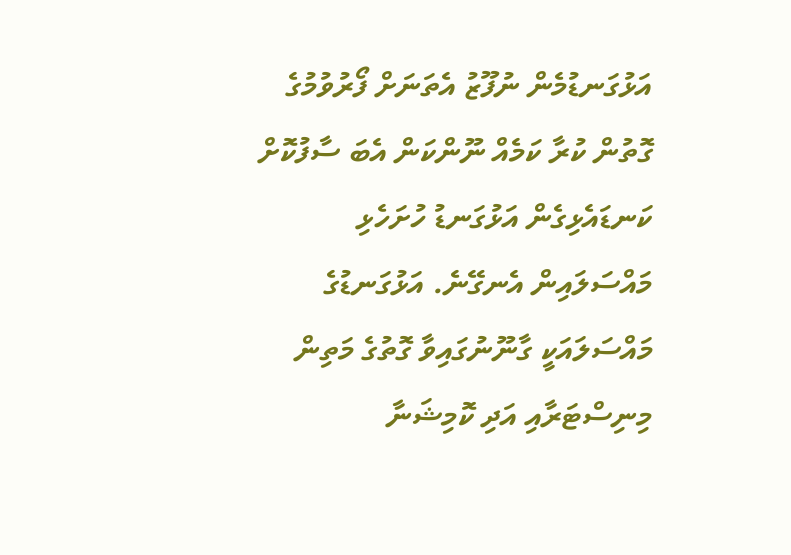އަޅުގަނޑުމެން ނުފޫޒު އެތަނަށް ފޯރުވުމުގެ ގޮތުން ކުރާ ކަމެއް ނޫންކަން އެބަ ސާފުކޮށް ކަނޑައެޅިގެން އަޅުގަނޑު ހުށަހެޅި މައްސަލައިން އެނގޭނެ. އަޅުގަނޑުގެ މައްސަލައަކީ ގާނޫނުގައިވާ ގޮތުގެ މަތިން މިނިސްޓަރާއި އަދި ކޮމިޝަނާ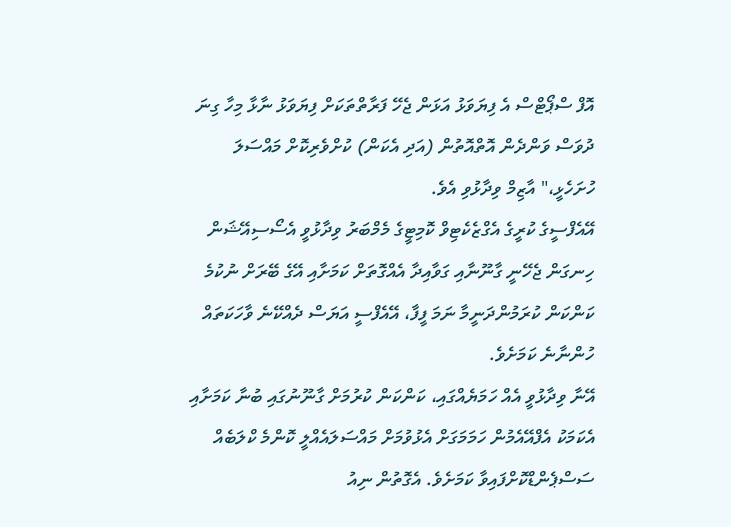އޮފް ސްޕޯޓްސް އެ ފިޔަވަޅު އަޅަން ޖެހޭ ފަރާތްތަކަށް ފިޔަވަޅު ނާޅާ މިހާ ގިނަ ދުވަސް ވަންދެން އޮތްއޮތުން (އަދި އެކަން) ކުށްވެރިކޮށް މައްސަލަ ހުށަހެޅީ،" އާޒިމް ވިދާޅުވި އެވެ.
އޭއެފްސީގެ ކުރީގެ އެގްޒެކެޓިވް ކޮމިޓީގެ މެމްބަރު ވިދާޅުވީ އެސޯސިއޭޝަން ހިނގަން ޖެހޭނީ ގާނޫނާއި ގަވާއިދާ އެއްގޮތަށް ކަމަށާއި އޭގެ ބޭރަށް ނުކުމެ ކަންކަން ކުރަމުންދަނީމާ ނަމަ ފީފާ، އޭއެފްސީ އަޔަސް ދެއްކޭނެ ވާހަކަތައް ހުންނާނެ ކަމަށެވެ.
އޭނާ ވިދާޅުވީ އެއް ހަމަޔެއްގައި، ކަންކަން ކުރުމަށް ގާނޫނުގައި ބުނާ ކަމަށާއި އެކަމަކު އެފްއޭއެމުން ހަމަމަގަށް އެޅުވުމަށް މައްސަލައެއްލީ ކޮންމެ ކްލަބެއް ސަސްޕެންޑްކޮށްފައިވާ ކަމަށެވެ. އެގޮތުން ނިއު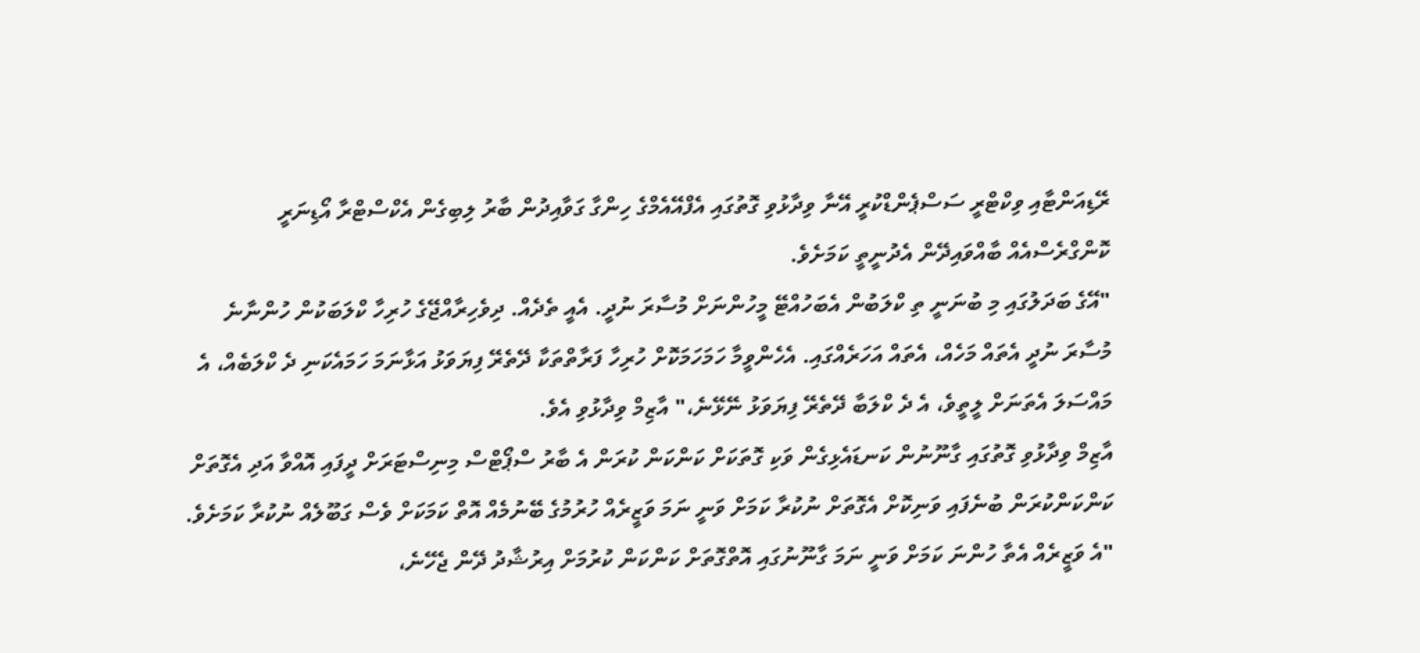ރޭޑިއަންޓާއި ވިކްޓްރީ ސަސްޕެންޑްކުރީ އޭނާ ވިދާޅުވި ގޮތުގައި އެފްއޭއެމްގެ ހިންގާ ގަވާއިދުން ބާރު ލިބިގެން އެކްސްޓްރާ އޯޑިނަރީ ކޮންގްރެސްއެއް ބާއްވައިދޭން އެދުނީތީ ކަމަށެވެ.
"އޭގެ ބަދަލުގައި މި ބުނަނީ ތި ކްލަބުން އެބަހުއްޓޭ މީހުންނަށް މުސާރަ ނުދީ. އެއީ ތެދެއް. ދިވެހިރާއްޖޭގެ ހުރިހާ ކްލަބަކުން ހުންނާނެ މުސާރަ ނުދީ އެތައް މަހެއް، އެތައް އަހަރެއްގައި. އެހެންވީމާ ހަމަހަމަކޮށް ހުރިހާ ފަރާތްތަކާ ދޭތެރޭ ފިޔަވަޅު އަޅާނަމަ ހަމައެކަނި ދެ ކްލަބެއް، އެ މައްސަލަ އެތަނަށް ލީތީވެ، އެ ދެ ކްލަބާ ދޭތެރޭ ފިޔަވަޅު ނޭޅޭނެ،" އާޒިމް ވިދާޅުވި އެވެ.
އާޒިމް ވިދާޅުވި ގޮތުގައި ގާނޫނުން ކަނޑައެޅިގެން ވަކި ގޮތަކަށް ކަންކަން ކުރަން އެ ބާރު ސްޕޯޓްސް މިނިސްޓަރަށް ދީފައި އޮއްވާ އަދި އެގޮތަށް ކަންކަންކުރަން ބުނެފައި ވަނިކޮށް އެގޮތަށް ނުކުރާ ކަމަށް ވަނީ ނަމަ ވަޒީރެއް ހުރުމުގެ ބޭނުމެއް އޮތް ކަމަކަށް ވެސް ގަބޫލެއް ނުކުރާ ކަމަށެވެ.
"އެ ވަޒީރެއް އެތާ ހުންނަ ކަމަށް ވަނީ ނަމަ ގާނޫނުގައި އޮތްގޮތަށް ކަންކަން ކުރުމަށް އިރުޝާދު ދޭން ޖެހޭނެ،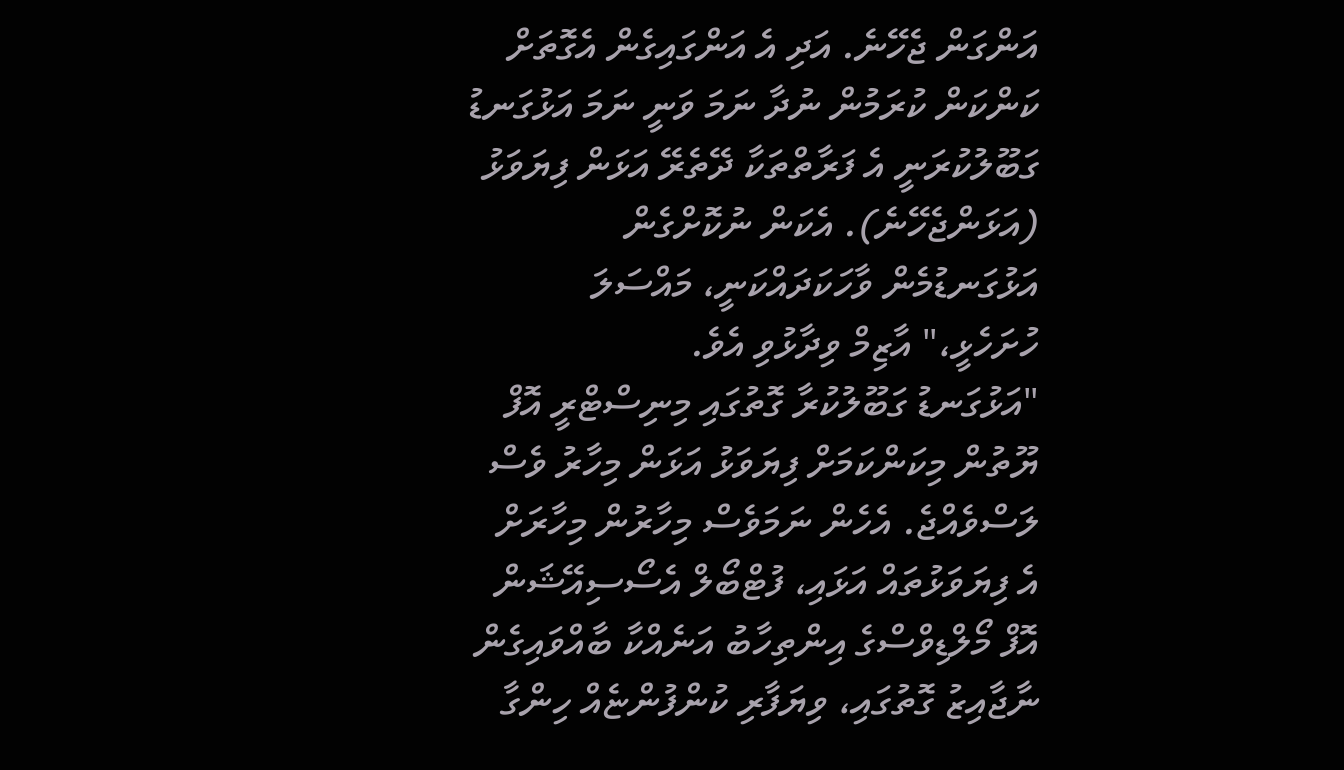އަންގަން ޖެހޭނެ. އަދި އެ އަންގައިގެން އެގޮތަށް ކަންކަން ކުރަމުން ނުދާ ނަމަ ވަނީ ނަމަ އަޅުގަނޑު ގަބޫލުކުރަނީ އެ ފަރާތްތަކާ ދޭތެރޭ އަޅަން ފިޔަވަޅު (އަޅަންޖެހޭނެ). އެކަން ނުކޮށްގެން އަޅުގަނޑުމެން ވާހަކަދައްކަނީ، މައްސަލަ ހުށަހެޅީ،" އާޒިމް ވިދާޅުވި އެވެ.
"އަޅުގަނޑު ގަބޫލުކުރާ ގޮތުގައި މިނިސްޓްރީ އޮފް ޔޫތުން މިކަންކަމަށް ފިޔަވަޅު އަޅަން މިހާރު ވެސް ލަސްވެއްޖެ. އެހެން ނަމަވެސް މިހާރުން މިހާރަށް އެ ފިޔަވަޅުތައް އަޅައި، ފުޓްބޯލް އެސޯސިއޭޝަން އޮފް މޯލްޑިވްސްގެ އިންތިހާބު އަނެއްކާ ބާއްވައިގެން ނާޖާއިޒު ގޮތުގައި، ވިޔަފާރި ކުންފުންޏެއް ހިންގާ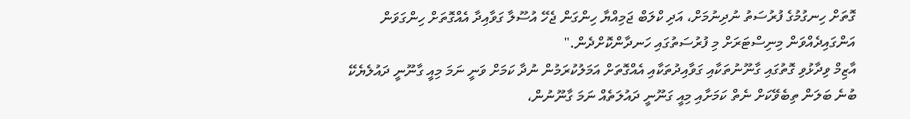ގޮތަށް ހިނގުމުގެ ފުރުސަތު ނުދިނުމަށް، އަދި ކްލަބް ޖަމިއްޔާ ހިންގަން ޖެހޭ އުސޫލާ ގަވާއިދާ އެއްގޮތަށް ހިންގަވަން އަންގައިދެއްވަން މިނިސްޓަރަށް މި ފުރުސަތުގައި ހަނދާންކޮށްދެން."
އާޒިމް ވިދާޅުވި ގޮތުގައި ގާނޫނުތަކާއި ގަވާއިދުތަކާއި އެއްގޮތަށް އަމަލުކުރަމުން ނުދާ ކަމަށް ވަނީ ނަމަ މިއީ ގާނޫނީ ދައުލެޔެކޭ ބުނެ ބަލަން ތިބެވޭކަށް ނެތް ކަމަށާއި މިއީ ގަނޫނީ ދައުލަތެއް ނަމަ ގާނޫނުން،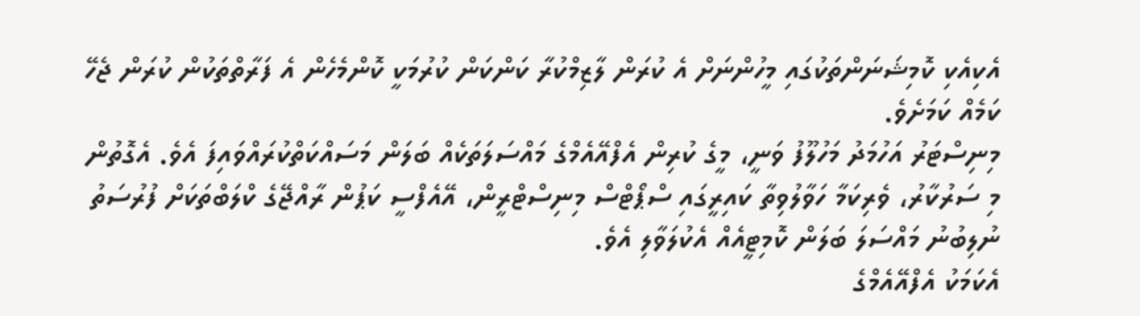އެކިއެކި ކޮމިޝަނަންތަކުގައި މީހުންނަށް އެ ކުރަން ލާޒިމްކުރާ ކަންކަން ކުރުމަކީ ކޮންމެހެން އެ ފަރާތްތަކުން ކުރަން ޖެހޭ ކަމެއް ކަމަށެވެ.
މިނިސްޓަރު އަހުމަދު މަހުލޫފު ވަނީ، މީގެ ކުރިން އެފްއޭއެމްގެ މައްސަލަތަކެއް ބަލަން މަސައްކަތްކުރައްވައިފަ އެވެ. އެގޮތުން މި ސަރުކާރު، ވެރިކަމާ ހަވާލުވިތާ ކައިރީގައި ސްޕޯޓްސް މިނިސްޓްރީން، އޭއެފްސީ ކަޕުން ރާއްޖޭގެ ކްލަބްތަކަށް ފުރުސަތު ނުލިބުނު މައްސަލަ ބަލަން ކޮމިޓީއެއް އެކުލަވާލި އެވެ.
އެކަމަކު އެފްއޭއެމްގެ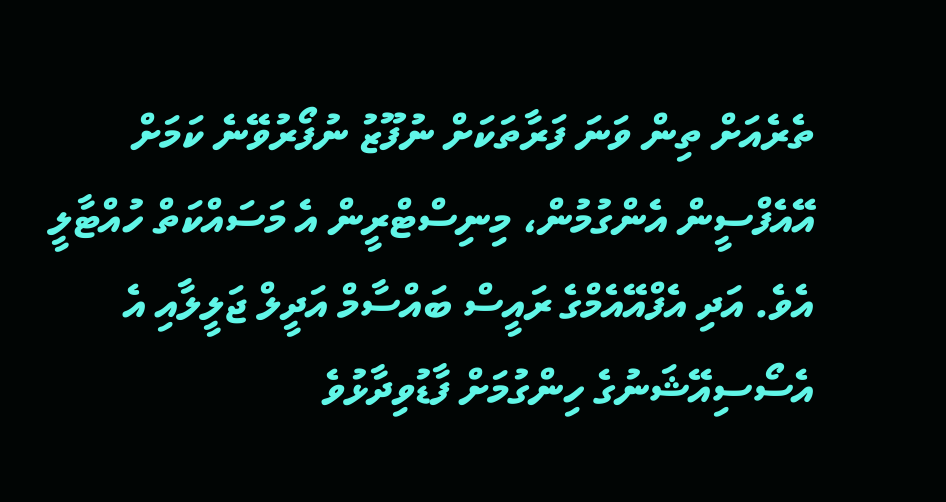ތެރެއަށް ތިން ވަނަ ފަރާތަކަށް ނުފޫޒު ނުފޯރުވޭނެ ކަމަށް އޭއެފްސީން އެންގުމުން، މިނިސްޓްރީން އެ މަސައްކަތް ހުއްޓާލީ އެވެ. އަދި އެފްއޭއެމްގެ ރައީސް ބައްސާމް އަދީލް ޖަލީލާއި އެ އެސޯސިއޭޝަނުގެ ހިންގުމަށް ފާޑުވިދާޅުވެ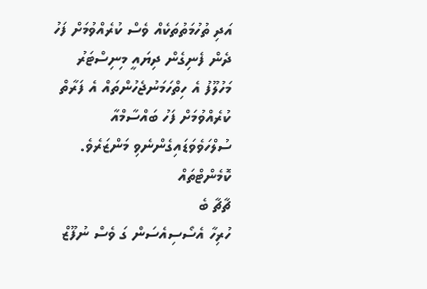އަދި ތުހުމަތުތަކެއް ވެސް ކުރެއްވުމަށް ފަހު ދެން ފެނިގެން ދިޔައީ މިނިސްޓަރު މަހުލޫފު އެ ހިތްހަމަނުޖެހުންތައް އެ ފަރާތް ކުރެއްވުމަށް ފަހު ބައްސާމްއާ ސުލްހަވެވަޑައިގެންނެވި މަންޒަރެވެ.
ކޮމެންޓްތައް
ޗާޗާ ބެ
ހުރިހާ އެސޯސިއެސަން ގަ ވެސް ނުފޫޒް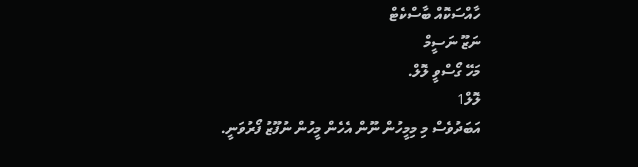ހާއްސަކޮއް ބާސްކެޓް
ނަޒޫ ނަސީމް
މަހޭ ގޯސްވީ ލޮލް.
ލޮލް1
އަބަދުވެސް މި މިމީހުން ނޫން އެހެން މީހުން ނުފޫޒު ފޯރުވަނީ.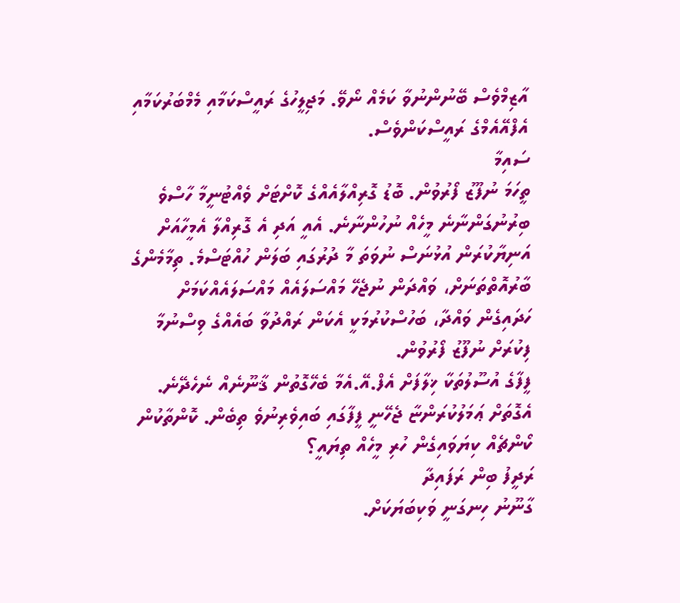އާޒިމްވެސް ބޭނުންނުވާ ކަމެއް ނޯވޭ. މަޖިލީހުގެ ރައީސްކަމާއި މެމްބަރުކަމާއި އެފްއޭއެމްގެ ރައީސްކަންވެސް.
ސައިމާ
ތީހަމަ ނުފޫޒު ފޯރުވުން. ބޮޑު ގޮރިއްލާއެއްގެ ކޮށްޓަށް ވެއްޓުނީމާ ހާސްވެ ބިރުނުގަންނާނެ މީހެއް ނުހުންނާނެ. އެއީ އަދި އެ ގޮރިއްލާ އެމީހާއަށް އަނިޔާކުރަން އުޅުނަސް ނުވަތަ މާ ދުރުގައި ބަލަން ހުއްޓަސްމެ. ތިމާމެންގެ ބާރުއޮތްތަނަށް، ވައްދަން ނުޖެހޭ މައްސަލައެއް މައްސަލައެއްކަމަށް ހަދައިގެން ވައްދާ، ބަހުސްކުރުމަކީ އެކަން ރައްދުވާ ބައެއްގެ ވިސްނުމާ ފިކުރަށް ނުފޫޒު ފޯރުވުން.
ފީފާގެ އުސޫލުތަކާ ޚިލާފަށް އެފް.އޭ.އެމާ ބެހޭގޮތުން ޤާނޫނެއް ނެހެދޭނެ. އެގޮތަށް ޢަމަލުކުރަންޏާ ޖެހޭނީ ފީފާގައި ބައިވެރިނުވެ ތިބެން. ކޮންތާކުން ކޯންޗެއް ކިޔަވައިގެން ހުރި މީހެއް ތިޔައީ؟
ރަދީފު ބިން ރަފައިދާ
ގާނޫނު ހިނގަނީ ވަކިބަޔަކަށް.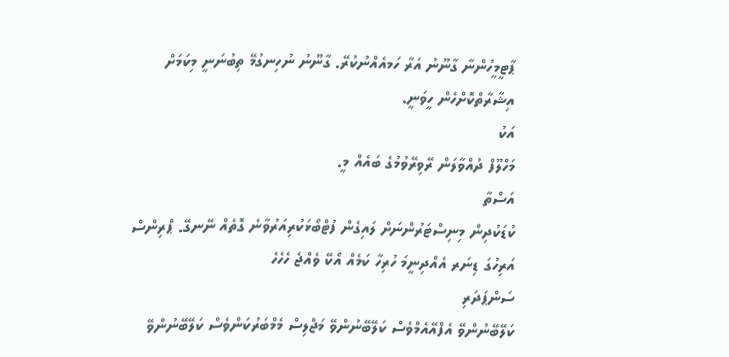ޕާޓީމީހުންނާ ގާނޫނު އަރާ ހަމއެއްނުކުރޭ. ގާނޫނު ނުހިނގުމޭ ތިބުނަނީ މިކަމަށް އިޝާރާތްކޮށްހެން ހީވަނީ.
އަކު
މަހްލޫފް ދުއްވާލަން ރޭވިރޭވުމުގެ ބައެއް މީ.
އަސްތާ
ކުޑަކުދިން މިނިސްޓަރުންނަށް ލައިގެން ފުޓްބޯޅަކުރިއަރުވާނެ ގޮތެއް ނޭނގޭ. ޕްރިންސް އަރިހުގަ ޑިނަރ އެއްދިނީމަ ހުރިހާ ކަމެއް އޯކޭ ވެއްޖެ ހެހެހެ
ސަންޕަދަރި
ކަލޭބޭނުންވޭ އެފްއޭއެމްވެސް ކަލޭބޭނުންވޭ މަޖްލިސް މެމްބަރުކަންވެސް ކަލޭބޭނުންވޭ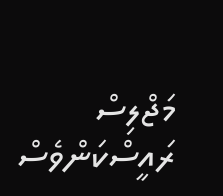މަޖްލިސް ރައީސްކަންވެސް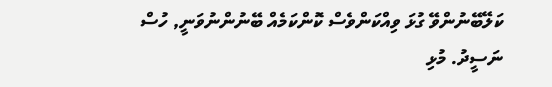ކަލޭބޭނުންވޭ ގުޅަ ވިއްކަންވެސް ކޮންކަމެއް ބޭނުންނުވަނީ, ހުސް ނަސީދު. މުޅި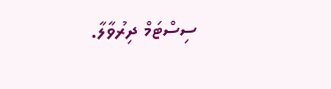ސިސްޓަމް ދިރުވާލާ.